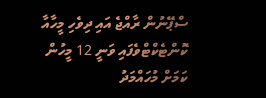ސްޕޭނުން ރާއްޖެ އައި ދިވެހި މީހާއާ ކޮންޓެކްޓްވެފައި ވަނީ 12 މީހުން ކަމަށް މުހައްމަދު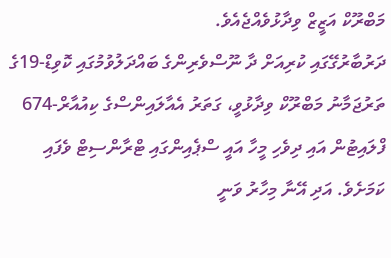މަބްރޫކް އަޒީޒް ވިދާޅުވެއްޖެއެވެ.
ދަރުބާރުގޭގައި ކުރިއަށް ދާ ނޫސްވެރިންގެ ބައްދަލުވުމުގައި ކޮވިޑް-19ގެ ތަރުޖަމާނު މަބްރޫކް ވިދާޅުވީ، ގަތަރު އެއާލައިންސްގެ ކިއުއާރް-674 ފްލައިޓުން އައި ދިވެހި މީހާ އައީ ސްޕެއިންގައި ޓްރާންސިޓް ވެފައި ކަމަށެވެ. އަދި އޭނާ މިހާރު ވަނީ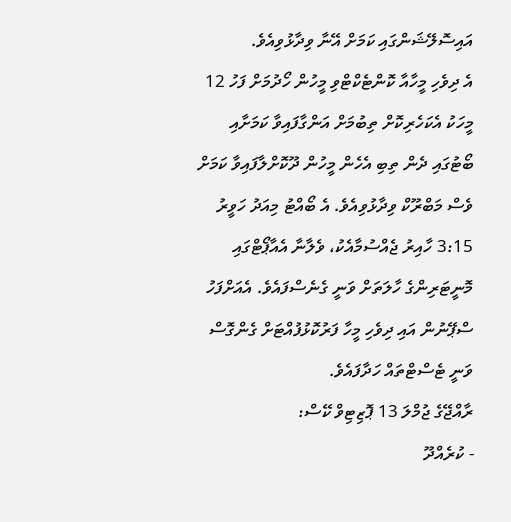އައިސޮލޭޝަންގައި ކަމަށް އޭނާ ވިދާޅުވިއެވެ.
އެ ދިވެހި މީހާއާ ކޮންޓެކްޓްވި މީހުން ހޯދުމަށް ފަހު 12 މީހަކު އެކަހެރިކޮށް ތިބުމަށް އަންގާފައިވާ ކަމަށާއި ބޯޓުގައި ދެން ތިބި އެހެން މީހުން ދޫކޮށްލާފައިވާ ކަމަށް ވެސް މަބްރޫކް ވިދާޅުވިއެވެ. އެ ބޯއްޓު މިއަދު ހަވީރު 3:15 ހާއިރު ޖެއްސުމާއެކު، ވެލާނާ އެއާޕޯޓްގައި މޮނީޓަރިންގެ ހާލަތަށް ވަނީ ގެނެސްފައެވެ. އެއަށްފަހު ސްޕޭނުން އައި ދިވެހި މީހާ ފަރުކޮޅުފުއްޓަށް ގެންގޮސް ވަނީ ޓެސްޓްތައް ހަދާފައެވެ.
ރާއްޖޭގެ ޖުމްލަ 13 ޕޮޒިޓިވް ކޭސް:
- ކުރެއްދޫ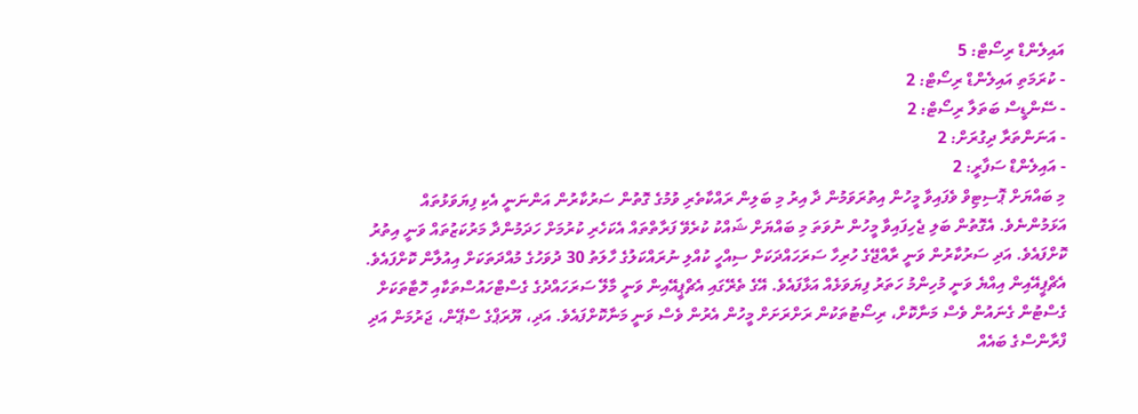އައިލެންޑް ރިސޯޓް: 5
- ކުރަމަތި އައިލެންޑް ރިސޯޓް: 2
- ސޭންޑީސް ބަތަލާ ރިސޯޓް: 2
- އަނަންތަރާ ދިގުރަށް: 2
- އައިލެންޑް ސަފާރީ: 2
މި ބައްޔަށް ޕޮސިޓިވް ވެފައިވާ މީހުން އިތުރަވަމުން ދާ އިރު މި ބަލިން ރައްކާތެރި ވުމުގެ ގޮތުން ސަރުކާރުން އަންނަނީ އެކި ފިޔަވަޅުތައް އަޅަމުންނެވެ. އެގޮތުން ބަލި ޖެހިފައިވާ މީހުން ނުވަތަ މި ބައްޔަށް ޝައްކު ކުރެވޭ ފަރާތްތައް އެކަހެރި ކުރުމަށް ހަދަމުންދާ މަރުކަޒުތައް ވަނީ އިތުރު ކޮށްފައެވެ. އަދި ސަރުކާރުން ވަނީ ރާއްޖޭގެ ހުރިހާ ސަރަހައްދަކަށް ސިއްހީ ކުއްލި ނުރައްކަލުގެ ހާލަތު 30 ދުވަހުގެ މުއްދަތަކަށް އިއުލާން ކޮށްފައެވެ.
އެޗްޕީއޭއިން އިއްޔެ ވަނީ މުހިންމު ހަތަރު ފިޔަވަޅެއް އަޅާފައެވެ. އޭގެ ތެރޭގައި އެޗްޕީއޭއިން ވަނީ މާލޭ ސަރަހައްދުގެ ގެސްޓްހައުސްތަކާއި ހޮޓާތަކަށް ގެސްޓުން ގެނައުން ވެސް މަނާކޮށް، ރިސޯޓުތަކުން ރަށްރަށަށް މީހުން އެރުން ވެސް ވަނީ މަނާކޮށްފައެވެ. އަދި، ޔޫރަޕްގެ ސްޕޭން، ޖަރުމަން އަދި ފްރާންސްގެ ބައެއް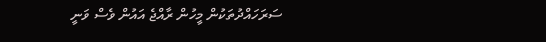ސަރަހައްދުތަކުން މީހުން ރާއްޖެ އައުން ވެސް ވަނީ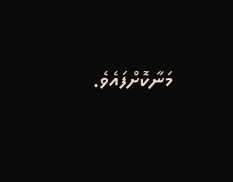މަނާކޮށްފައެވެ.